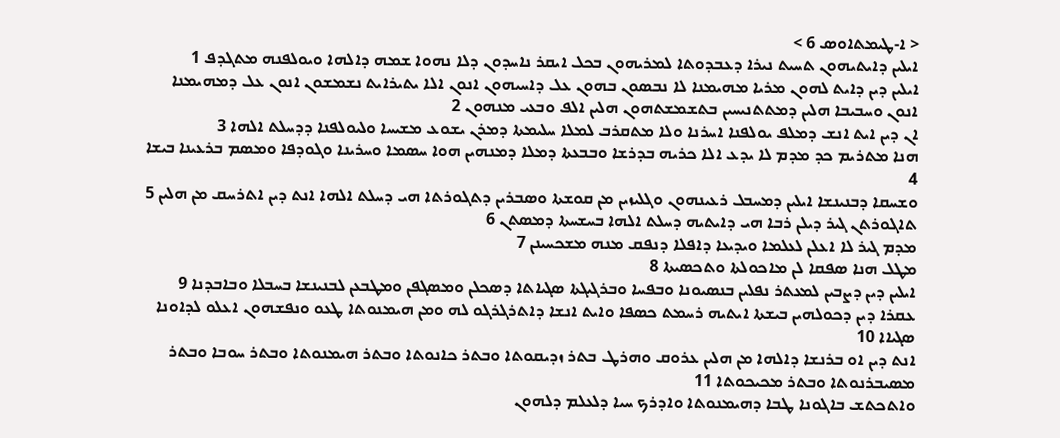< ܐ-ܛܝܡܬܐܘܣ 6 >
ܐܝܠܝܢ ܕܐܝܬܝܗܘܢ ܬܚܝܬ ܢܝܪܐ ܕܥܒܕܘܬܐ ܠܡܪܝܗܘܢ ܒܟܠ ܐܝܩܪ ܢܐܚܕܘܢ ܕܠܐ ܢܗܘܐ ܫܡܗ ܕܐܠܗܐ ܘܝܘܠܦܢܗ ܡܬܓܕܦ 1
ܐܝܠܝܢ ܕܝܢ ܕܐܝܬ ܠܗܘܢ ܡܪܝܐ ܡܗܝܡܢܐ ܠܐ ܢܒܤܘܢ ܒܗܘܢ ܥܠ ܕܐܚܝܗܘܢ ܐܢܘܢ ܐܠܐ ܝܬܝܪܐܝܬ ܢܫܡܫܘܢ ܐܢܘܢ ܥܠ ܕܡܗܝܡܢܐ ܐܢܘܢ ܘܚܒܝܒܐ ܗܠܝܢ ܕܡܬܬܢܝܚܝܢ ܒܬܫܡܫܬܗܘܢ ܗܠܝܢ ܐܠܦ ܘܒܥܝ ܡܢܗܘܢ 2
ܐܢ ܕܝܢ ܐܝܬ ܐܢܫ ܕܡܠܦ ܝܘܠܦܢܐ ܐܚܪܢܐ ܘܠܐ ܡܬܩܪܒ ܠܡܠܐ ܚܠܝܡܬܐ ܕܡܪܢ ܝܫܘܥ ܡܫܝܚܐ ܘܠܝܘܠܦܢܐ ܕܕܚܠܬ ܐܠܗܐ 3
ܗܢܐ ܡܬܪܝܡ ܟܕ ܡܕܡ ܠܐ ܝܕܥ ܐܠܐ ܟܪܝܗ ܒܕܪܫܐ ܘܒܒܥܬܐ ܕܡܠܐ ܕܡܢܗܝܢ ܗܘܐ ܚܤܡܐ ܘܚܪܝܢܐ ܘܓܘܕܦܐ ܘܡܤܡ ܒܪܥܝܢܐ ܒܝܫܐ 4
ܘܫܚܩܐ ܕܒܢܝܢܫܐ ܐܝܠܝܢ ܕܡܚܒܠ ܪܥܝܢܗܘܢ ܘܓܠܝܙܝܢ ܡܢ ܩܘܫܬܐ ܘܤܒܪܝܢ ܕܬܓܘܪܬܐ ܗܝ ܕܚܠܬ ܐܠܗܐ ܐܢܬ ܕܝܢ ܐܬܪܚܩ ܡܢ ܗܠܝܢ 5
ܬܐܓܘܪܬܢ ܓܝܪ ܕܝܠܢ ܪܒܐ ܗܝ ܕܐܝܬܝܗ ܕܚܠܬ ܐܠܗܐ ܒܚܫܚܬܐ ܕܡܤܬܢ 6
ܡܕܡ ܓܝܪ ܠܐ ܐܥܠܢ ܠܥܠܡܐ ܘܝܕܝܥܐ ܕܐܦܠܐ ܕܢܦܩ ܡܢܗ ܡܫܟܚܝܢܢ 7
ܡܛܠ ܗܢܐ ܤܦܩܐ ܠܢ ܡܐܟܘܠܬܐ ܘܬܟܤܝܬܐ 8
ܐܝܠܝܢ ܕܝܢ ܕܨܒܝܢ ܠܡܥܬܪ ܢܦܠܝܢ ܒܢܤܝܘܢܐ ܘܒܦܚܐ ܘܒܪܓܝܓܬܐ ܤܓܝܐܬܐ ܕܤܟܠܢ ܘܡܤܓܦܢ ܘܡܛܒܥܢ ܠܒܢܝܢܫܐ ܒܚܒܠܐ ܘܒܐܒܕܢܐ 9
ܥܩܪܐ ܕܝܢ ܕܟܘܠܗܝܢ ܒܝܫܬܐ ܐܝܬܝܗ ܪܚܡܬ ܟܤܦܐ ܘܐܝܬ ܐܢܫܐ ܕܐܬܪܓܪܓܘ ܠܗ ܘܡܢ ܗܝܡܢܘܬܐ ܛܥܘ ܘܢܦܫܗܘܢ ܐܥܠܘ ܠܕܐܘܢܐ ܤܓܝܐܐ 10
ܐܢܬ ܕܝܢ ܐܘ ܒܪܢܫܐ ܕܐܠܗܐ ܡܢ ܗܠܝܢ ܥܪܘܩ ܘܗܪܛ ܒܬܪ ܙܕܝܩܘܬܐ ܘܒܬܪ ܟܐܢܘܬܐ ܘܒܬܪ ܗܝܡܢܘܬܐ ܘܒܬܪ ܚܘܒܐ ܘܒܬܪ ܡܤܝܒܪܢܘܬܐ ܘܒܬܪ ܡܟܝܟܘܬܐ 11
ܘܐܬܟܬܫ ܒܐܓܘܢܐ ܛܒܐ ܕܗܝܡܢܘܬܐ ܘܐܕܪܟ ܚܝܐ ܕܠܥܠܡ ܕܠܗܘܢ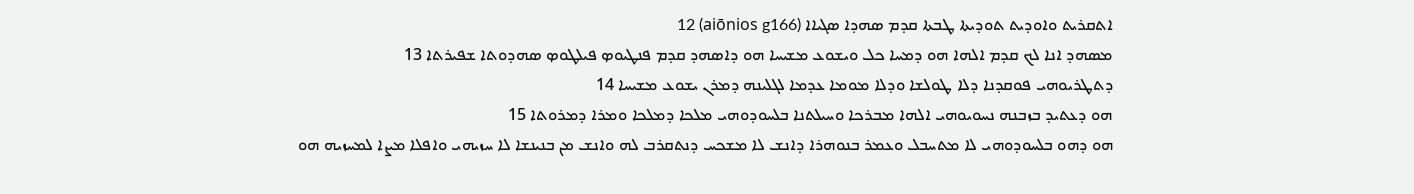ܐܬܩܪܝܬ ܘܐܘܕܝܬ ܬܘܕܝܬܐ ܛܒܬܐ ܩܕܡ ܤܗܕܐ ܤܓܝܐܐ (aiōnios g166) 12
ܡܤܗܕ ܐܢܐ ܠܟ ܩܕܡ ܐܠܗܐ ܗܘ ܕܡܚܐ ܟܠ ܘܝܫܘܥ ܡܫܝܚܐ ܗܘ ܕܐܤܗܕ ܩܕܡ ܦܢܛܝܘܤ ܦܝܠܛܘܤ ܤܗܕܘܬܐ ܫܦܝܪܬܐ 13
ܕܬܛܪܝܘܗܝ ܦܘܩܕܢܐ ܕܠܐ ܛܘܠܫܐ ܘܕܠܐ ܡܘܡܐ ܥܕܡܐ ܠܓܠܝܢܗ ܕܡܪܢ ܝܫܘܥ ܡܫܝܚܐ 14
ܗܘ ܕܥܬܝܕ ܒܙܒܢܗ ܢܚܘܝܘܗܝ ܐܠܗܐ ܡܒܪܟܐ ܘܚܝܠܬܢܐ ܒܠܚܘܕܘܗܝ ܡܠܟܐ ܕܡܠܟܐ ܘܡܪܐ ܕܡܪܘܬܐ 15
ܗܘ ܕܗܘ ܒܠܚܘܕܘܗܝ ܠܐ ܡܬܚܒܠ ܘܥܡܪ ܒܢܘܗܪܐ ܕܐܢܫ ܠܐ ܡܫܟܚ ܕܢܬܩܪܒ ܠܗ ܘܐܢܫ ܡܢ ܒܢܝܢܫܐ ܠܐ ܚܙܝܗܝ ܘܐܦܠܐ ܡܨܐ ܠܡܚܙܝܗ ܗܘ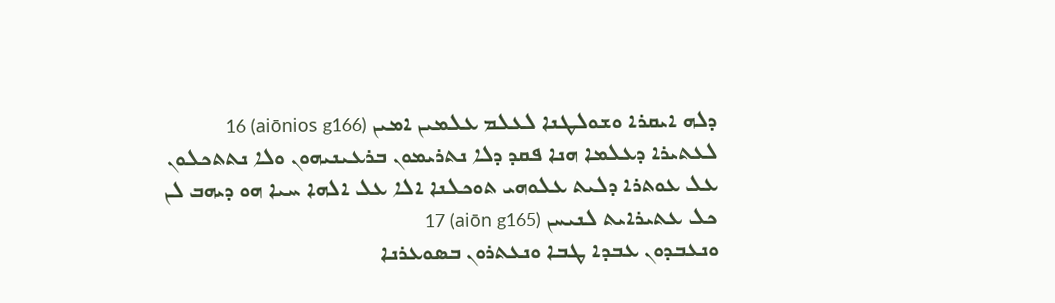ܕܠܗ ܐܝܩܪܐ ܘܫܘܠܛܢܐ ܠܥܠܡ ܥܠܡܝܢ ܐܡܝܢ (aiōnios g166) 16
ܠܥܬܝܪܐ ܕܥܠܡܐ ܗܢܐ ܦܩܕ ܕܠܐ ܢܬܪܝܡܘܢ ܒܪܥܝܢܝܗܘܢ ܘܠܐ ܢܬܬܟܠܘܢ ܥܠ ܥܘܬܪܐ ܕܠܝܬ ܥܠܘܗܝ ܬܘܟܠܢܐ ܐܠܐ ܥܠ ܐܠܗܐ ܚܝܐ ܗܘ ܕܝܗܒ ܠܢ ܟܠ ܥܬܝܪܐܝܬ ܠܢܝܚܢ (aiōn g165) 17
ܘܢܥܒܕܘܢ ܥܒܕܐ ܛܒܐ ܘܢܥܬܪܘܢ ܒܤܘܥܪܢܐ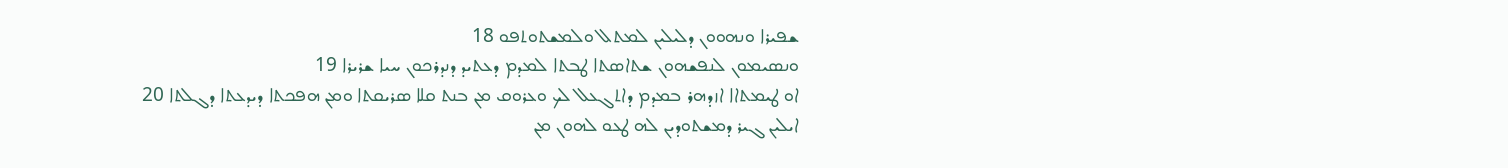ܫܦܝܪܐ ܘܢܗܘܘܢ ܕܠܝܠܝܢ ܠܡܬܠ ܘܠܡܫܬܘܬܦܘ 18
ܘܢܤܝܡܘܢ ܠܢܦܫܗܘܢ ܫܬܐܤܬܐ ܛܒܬܐ ܠܡܕܡ ܕܥܬܝܕ ܕܢܕܪܟܘܢ ܚܝܐ ܫܪܝܪܐ 19
ܐܘ ܛܝܡܬܐܐ ܐܙܕܗܪ ܒܡܕܡ ܕܐܬܓܥܠ ܠܟ ܘܥܪܘܩ ܡܢ ܒܢܬ ܩܠܐ ܤܪܝܩܬܐ ܘܡܢ ܗܦܟܬܐ ܕܝܕܥܬܐ ܕܓܠܬܐ 20
ܐܝܠܝܢ ܓܝܪ ܕܡܫܬܘܕܝܢ ܠܗ ܛܥܘ ܠܗܘܢ ܡܢ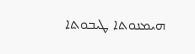ܗܝܡܢܘܬܐ ܛܝܒܘܬܐ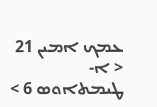ܥܡܟ ܐܡܝܢ 21
< ܐ-ܛܝܡܬܐܘܣ 6 >